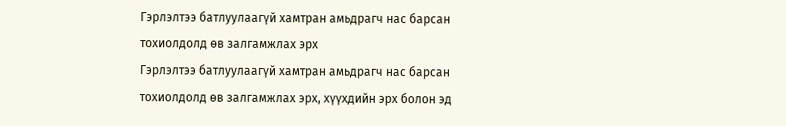Гэрлэлтээ батлуулаагүй хамтран амьдрагч нас барсан тохиолдолд өв залгамжлах эрх
Гэрлэлтээ батлуулаагүй хамтран амьдрагч нас барсан тохиолдолд өв залгамжлах эрх, хүүхдийн эрх болон эд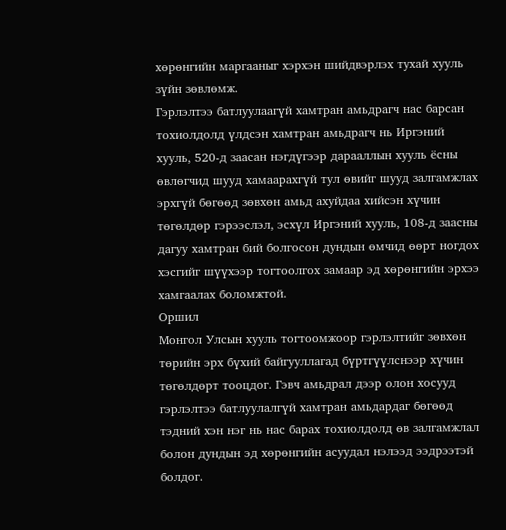хөрөнгийн маргааныг хэрхэн шийдвэрлэх тухай хууль зүйн зөвлөмж.
Гэрлэлтээ батлуулаагүй хамтран амьдрагч нас барсан тохиолдолд үлдсэн хамтран амьдрагч нь Иргэний хууль, 520-д заасан нэгдүгээр дарааллын хууль ёсны өвлөгчид шууд хамаарахгүй тул өвийг шууд залгамжлах эрхгүй бөгөөд зөвхөн амьд ахуйдаа хийсэн хүчин төгөлдөр гэрээслэл, эсхүл Иргэний хууль, 108-д заасны дагуу хамтран бий болгосон дундын өмчид өөрт ногдох хэсгийг шүүхээр тогтоолгох замаар эд хөрөнгийн эрхээ хамгаалах боломжтой.
Оршил
Монгол Улсын хууль тогтоомжоор гэрлэлтийг зөвхөн төрийн эрх бүхий байгууллагад бүртгүүлснээр хүчин төгөлдөрт тооцдог. Гэвч амьдрал дээр олон хосууд гэрлэлтээ батлуулалгүй хамтран амьдардаг бөгөөд тэдний хэн нэг нь нас барах тохиолдолд өв залгамжлал болон дундын эд хөрөнгийн асуудал нэлээд ээдрээтэй болдог.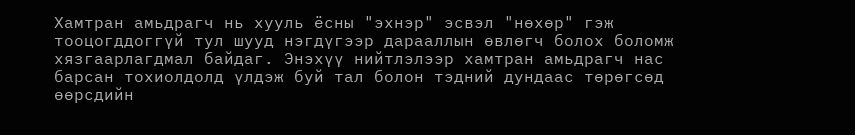Хамтран амьдрагч нь хууль ёсны "эхнэр" эсвэл "нөхөр" гэж тооцогддоггүй тул шууд нэгдүгээр дарааллын өвлөгч болох боломж хязгаарлагдмал байдаг. Энэхүү нийтлэлээр хамтран амьдрагч нас барсан тохиолдолд үлдэж буй тал болон тэдний дундаас төрөгсөд өөрсдийн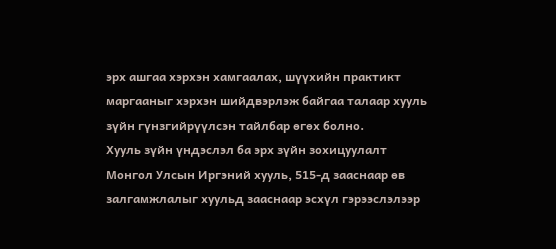эрх ашгаа хэрхэн хамгаалах, шүүхийн практикт маргааныг хэрхэн шийдвэрлэж байгаа талаар хууль зүйн гүнзгийрүүлсэн тайлбар өгөх болно.
Хууль зүйн үндэслэл ба эрх зүйн зохицуулалт
Монгол Улсын Иргэний хууль, 515-д зааснаар өв залгамжлалыг хуульд зааснаар эсхүл гэрээслэлээр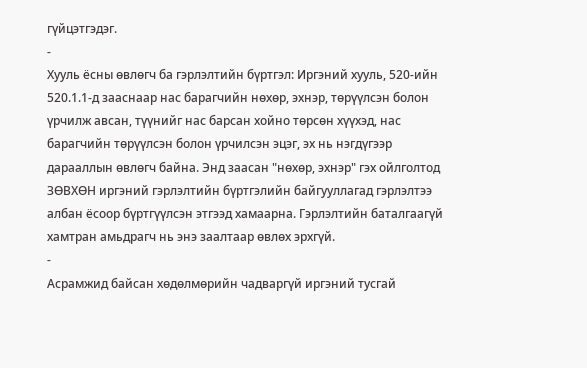гүйцэтгэдэг.
-
Хууль ёсны өвлөгч ба гэрлэлтийн бүртгэл: Иргэний хууль, 520-ийн 520.1.1-д зааснаар нас барагчийн нөхөр, эхнэр, төрүүлсэн болон үрчилж авсан, түүнийг нас барсан хойно төрсөн хүүхэд, нас барагчийн төрүүлсэн болон үрчилсэн эцэг, эх нь нэгдүгээр дарааллын өвлөгч байна. Энд заасан "нөхөр, эхнэр" гэх ойлголтод ЗӨВХӨН иргэний гэрлэлтийн бүртгэлийн байгууллагад гэрлэлтээ албан ёсоор бүртгүүлсэн этгээд хамаарна. Гэрлэлтийн баталгаагүй хамтран амьдрагч нь энэ заалтаар өвлөх эрхгүй.
-
Асрамжид байсан хөдөлмөрийн чадваргүй иргэний тусгай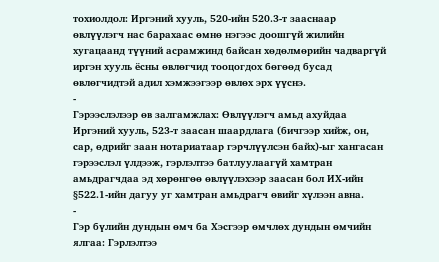тохиолдол: Иргэний хууль, 520-ийн 520.3-т зааснаар өвлүүлэгч нас барахаас өмнө нэгээс доошгүй жилийн хугацаанд түүний асрамжинд байсан хөдөлмөрийн чадваргүй иргэн хууль ёсны өвлөгчид тооцогдох бөгөөд бусад өвлөгчидтэй адил хэмжээгээр өвлөх эрх үүснэ.
-
Гэрээслэлээр өв залгамжлах: Өвлүүлэгч амьд ахуйдаа Иргэний хууль, 523-т заасан шаардлага (бичгээр хийж, он, сар, өдрийг заан нотариатаар гэрчлүүлсэн байх)-ыг хангасан гэрээслэл үлдээж, гэрлэлтээ батлуулаагүй хамтран амьдрагчдаа эд хөрөнгөө өвлүүлэхээр заасан бол ИХ-ийн §522.1-ийн дагуу уг хамтран амьдрагч өвийг хүлээн авна.
-
Гэр бүлийн дундын өмч ба Хэсгээр өмчлөх дундын өмчийн ялгаа: Гэрлэлтээ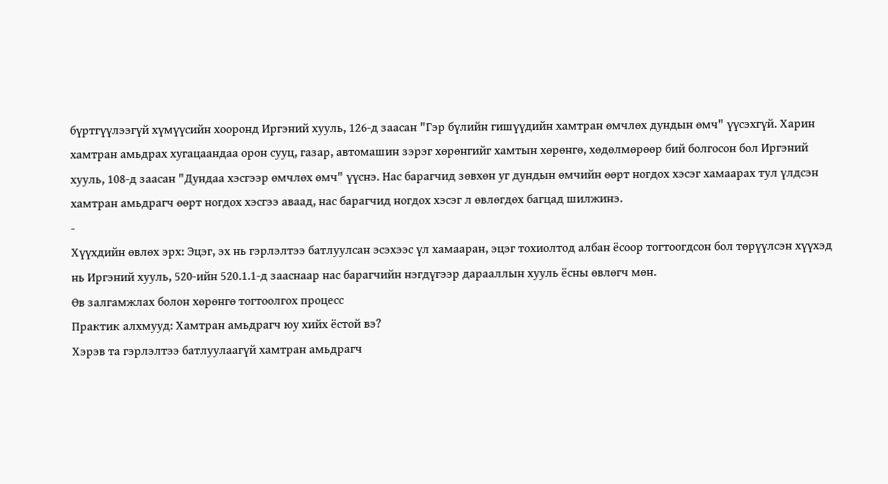бүртгүүлээгүй хүмүүсийн хооронд Иргэний хууль, 126-д заасан "Гэр бүлийн гишүүдийн хамтран өмчлөх дундын өмч" үүсэхгүй. Харин хамтран амьдрах хугацаандаа орон сууц, газар, автомашин зэрэг хөрөнгийг хамтын хөрөнгө, хөдөлмөрөөр бий болгосон бол Иргэний хууль, 108-д заасан "Дундаа хэсгээр өмчлөх өмч" үүснэ. Нас барагчид зөвхөн уг дундын өмчийн өөрт ногдох хэсэг хамаарах тул үлдсэн хамтран амьдрагч өөрт ногдох хэсгээ аваад, нас барагчид ногдох хэсэг л өвлөгдөх багцад шилжинэ.
-
Хүүхдийн өвлөх эрх: Эцэг, эх нь гэрлэлтээ батлуулсан эсэхээс үл хамааран, эцэг тохиолтод албан ёсоор тогтоогдсон бол төрүүлсэн хүүхэд нь Иргэний хууль, 520-ийн 520.1.1-д зааснаар нас барагчийн нэгдүгээр дарааллын хууль ёсны өвлөгч мөн.
Өв залгамжлах болон хөрөнгө тогтоолгох процесс
Практик алхмууд: Хамтран амьдрагч юу хийх ёстой вэ?
Хэрэв та гэрлэлтээ батлуулаагүй хамтран амьдрагч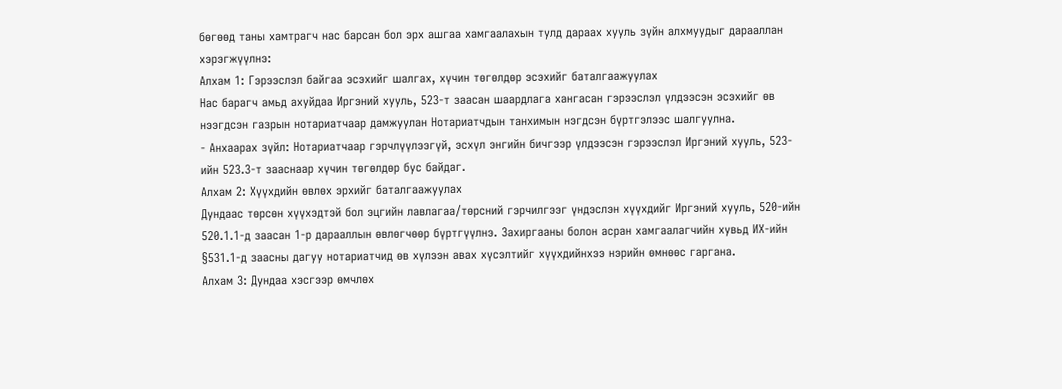бөгөөд таны хамтрагч нас барсан бол эрх ашгаа хамгаалахын тулд дараах хууль зүйн алхмуудыг дарааллан хэрэгжүүлнэ:
Алхам 1: Гэрээслэл байгаа эсэхийг шалгах, хүчин төгөлдөр эсэхийг баталгаажуулах
Нас барагч амьд ахуйдаа Иргэний хууль, 523-т заасан шаардлага хангасан гэрээслэл үлдээсэн эсэхийг өв нээгдсэн газрын нотариатчаар дамжуулан Нотариатчдын танхимын нэгдсэн бүртгэлээс шалгуулна.
- Анхаарах зүйл: Нотариатчаар гэрчлүүлээгүй, эсхүл энгийн бичгээр үлдээсэн гэрээслэл Иргэний хууль, 523-ийн 523.3-т зааснаар хүчин төгөлдөр бус байдаг.
Алхам 2: Хүүхдийн өвлөх эрхийг баталгаажуулах
Дундаас төрсөн хүүхэдтэй бол эцгийн лавлагаа/төрсний гэрчилгээг үндэслэн хүүхдийг Иргэний хууль, 520-ийн 520.1.1-д заасан 1-р дарааллын өвлөгчөөр бүртгүүлнэ. Захиргааны болон асран хамгаалагчийн хувьд ИХ-ийн §531.1-д заасны дагуу нотариатчид өв хүлээн авах хүсэлтийг хүүхдийнхээ нэрийн өмнөөс гаргана.
Алхам 3: Дундаа хэсгээр өмчлөх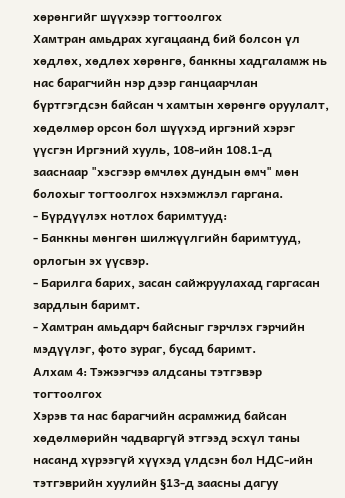хөрөнгийг шүүхээр тогтоолгох
Хамтран амьдрах хугацаанд бий болсон үл хөдлөх, хөдлөх хөрөнгө, банкны хадгаламж нь нас барагчийн нэр дээр ганцаарчлан бүртгэгдсэн байсан ч хамтын хөрөнгө оруулалт, хөдөлмөр орсон бол шүүхэд иргэний хэрэг үүсгэн Иргэний хууль, 108-ийн 108.1-д зааснаар "хэсгээр өмчлөх дундын өмч" мөн болохыг тогтоолгох нэхэмжлэл гаргана.
- Бүрдүүлэх нотлох баримтууд:
- Банкны мөнгөн шилжүүлгийн баримтууд, орлогын эх үүсвэр.
- Барилга барих, засан сайжруулахад гаргасан зардлын баримт.
- Хамтран амьдарч байсныг гэрчлэх гэрчийн мэдүүлэг, фото зураг, бусад баримт.
Алхам 4: Тэжээгчээ алдсаны тэтгэвэр тогтоолгох
Хэрэв та нас барагчийн асрамжид байсан хөдөлмөрийн чадваргүй этгээд эсхүл таны насанд хүрээгүй хүүхэд үлдсэн бол НДС-ийн тэтгэврийн хуулийн §13-д заасны дагуу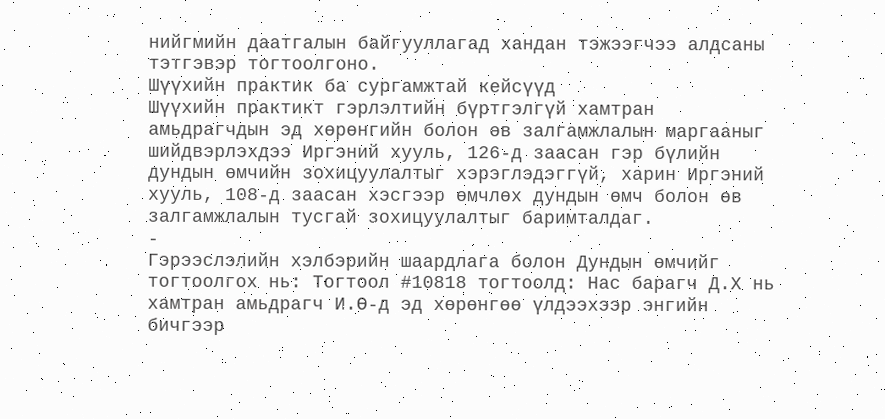нийгмийн даатгалын байгууллагад хандан тэжээгчээ алдсаны тэтгэвэр тогтоолгоно.
Шүүхийн практик ба сургамжтай кейсүүд
Шүүхийн практикт гэрлэлтийн бүртгэлгүй хамтран амьдрагчдын эд хөрөнгийн болон өв залгамжлалын маргааныг шийдвэрлэхдээ Иргэний хууль, 126-д заасан гэр бүлийн дундын өмчийн зохицуулалтыг хэрэглэдэггүй, харин Иргэний хууль, 108-д заасан хэсгээр өмчлөх дундын өмч болон өв залгамжлалын тусгай зохицуулалтыг баримталдаг.
-
Гэрээслэлийн хэлбэрийн шаардлага болон Дундын өмчийг тогтоолгох нь: Тогтоол #10818 тогтоолд: Нас барагч Д.Х нь хамтран амьдрагч И.Ө-д эд хөрөнгөө үлдээхээр энгийн бичгээр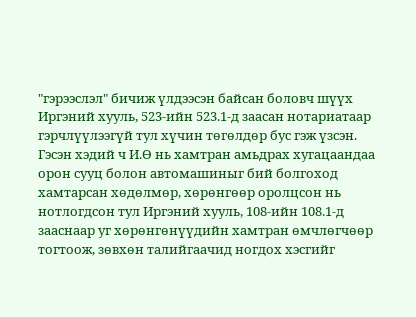"гэрээслэл" бичиж үлдээсэн байсан боловч шүүх Иргэний хууль, 523-ийн 523.1-д заасан нотариатаар гэрчлүүлээгүй тул хүчин төгөлдөр бус гэж үзсэн. Гэсэн хэдий ч И.Ө нь хамтран амьдрах хугацаандаа орон сууц болон автомашиныг бий болгоход хамтарсан хөдөлмөр, хөрөнгөөр оролцсон нь нотлогдсон тул Иргэний хууль, 108-ийн 108.1-д зааснаар уг хөрөнгөнүүдийн хамтран өмчлөгчөөр тогтоож, зөвхөн талийгаачид ногдох хэсгийг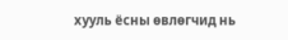хууль ёсны өвлөгчид нь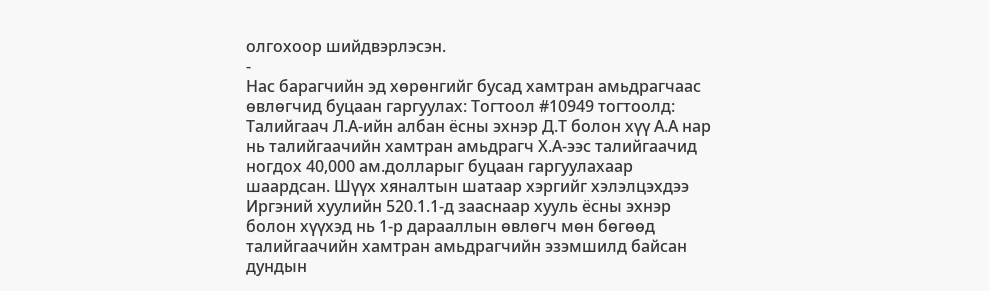олгохоор шийдвэрлэсэн.
-
Нас барагчийн эд хөрөнгийг бусад хамтран амьдрагчаас өвлөгчид буцаан гаргуулах: Тогтоол #10949 тогтоолд: Талийгаач Л.А-ийн албан ёсны эхнэр Д.Т болон хүү А.А нар нь талийгаачийн хамтран амьдрагч Х.А-ээс талийгаачид ногдох 40,000 ам.долларыг буцаан гаргуулахаар шаардсан. Шүүх хяналтын шатаар хэргийг хэлэлцэхдээ Иргэний хуулийн 520.1.1-д зааснаар хууль ёсны эхнэр болон хүүхэд нь 1-р дарааллын өвлөгч мөн бөгөөд талийгаачийн хамтран амьдрагчийн эзэмшилд байсан дундын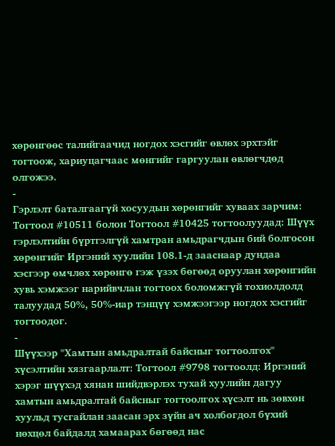хөрөнгөөс талийгаачид ногдох хэсгийг өвлөх эрхтэйг тогтоож, хариуцагчаас мөнгийг гаргуулан өвлөгчдөд олгожээ.
-
Гэрлэлт баталгаагүй хосуудын хөрөнгийг хуваах зарчим: Тогтоол #10511 болон Тогтоол #10425 тогтоолуудад: Шүүх гэрлэлтийн бүртгэлгүй хамтран амьдрагчдын бий болгосон хөрөнгийг Иргэний хуулийн 108.1-д зааснаар дундаа хэсгээр өмчлөх хөрөнгө гэж үзэх бөгөөд оруулан хөрөнгийн хувь хэмжээг нарийвчлан тогтоох боломжгүй тохиолдолд талуудад 50%, 50%-иар тэнцүү хэмжээгээр ногдох хэсгийг тогтоодог.
-
Шүүхээр "Хамтын амьдралтай байсныг тогтоолгох" хүсэлтийн хязгаарлалт: Тогтоол #9798 тогтоолд: Иргэний хэрэг шүүхэд хянан шийдвэрлэх тухай хуулийн дагуу хамтын амьдралтай байсныг тогтоолгох хүсэлт нь зөвхөн хуульд тусгайлан заасан эрх зүйн ач холбогдол бүхий нөхцөл байдалд хамаарах бөгөөд нас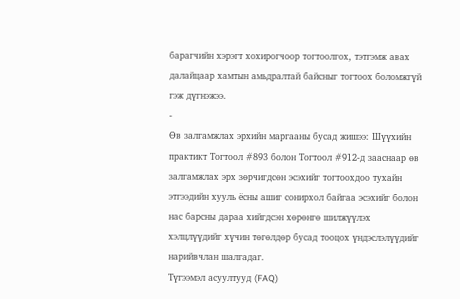барагчийн хэрэгт хохирогчоор тогтоолгох, тэтгэмж авах далайцаар хамтын амьдралтай байсныг тогтоох боломжгүй гэж дүгнэжээ.
-
Өв залгамжлах эрхийн маргааны бусад жишээ: Шүүхийн практикт Тогтоол #893 болон Тогтоол #912-д зааснаар өв залгамжлах эрх зөрчигдсөн эсэхийг тогтоохдоо тухайн этгээдийн хууль ёсны ашиг сонирхол байгаа эсэхийг болон нас барсны дараа хийгдсэн хөрөнгө шилжүүлэх хэлцлүүдийг хүчин төгөлдөр бусад тооцох үндэслэлүүдийг нарийвчлан шалгадаг.
Түгээмэл асуултууд (FAQ)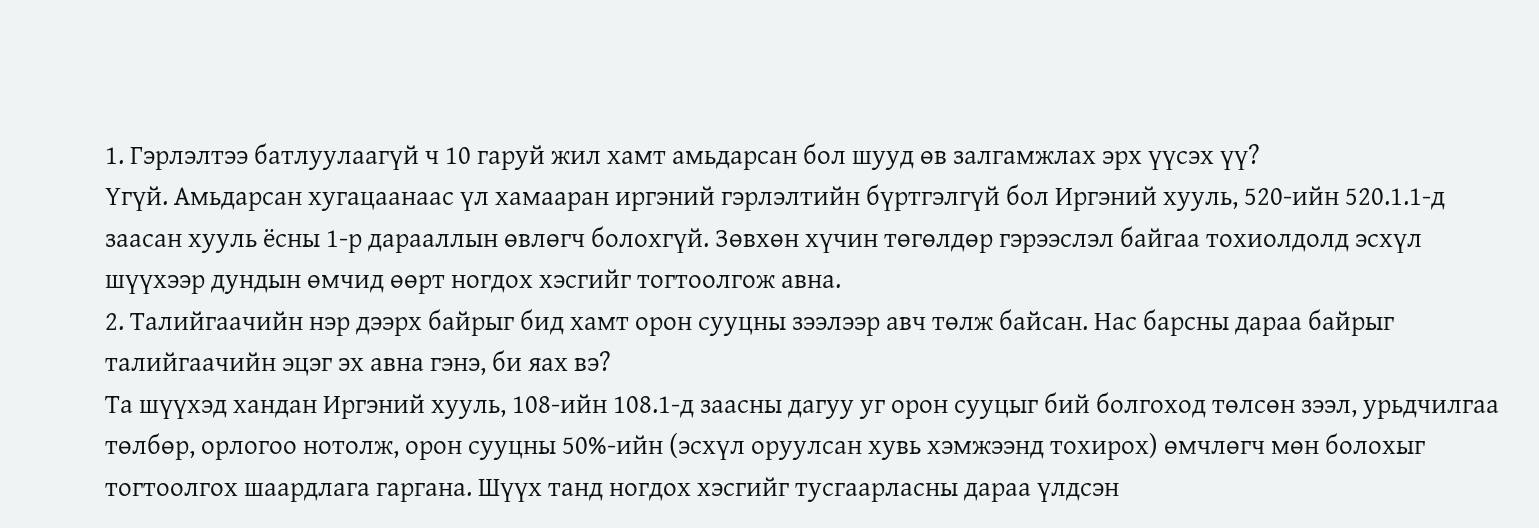1. Гэрлэлтээ батлуулаагүй ч 10 гаруй жил хамт амьдарсан бол шууд өв залгамжлах эрх үүсэх үү?
Үгүй. Амьдарсан хугацаанаас үл хамааран иргэний гэрлэлтийн бүртгэлгүй бол Иргэний хууль, 520-ийн 520.1.1-д заасан хууль ёсны 1-р дарааллын өвлөгч болохгүй. Зөвхөн хүчин төгөлдөр гэрээслэл байгаа тохиолдолд эсхүл шүүхээр дундын өмчид өөрт ногдох хэсгийг тогтоолгож авна.
2. Талийгаачийн нэр дээрх байрыг бид хамт орон сууцны зээлээр авч төлж байсан. Нас барсны дараа байрыг талийгаачийн эцэг эх авна гэнэ, би яах вэ?
Та шүүхэд хандан Иргэний хууль, 108-ийн 108.1-д заасны дагуу уг орон сууцыг бий болгоход төлсөн зээл, урьдчилгаа төлбөр, орлогоо нотолж, орон сууцны 50%-ийн (эсхүл оруулсан хувь хэмжээнд тохирох) өмчлөгч мөн болохыг тогтоолгох шаардлага гаргана. Шүүх танд ногдох хэсгийг тусгаарласны дараа үлдсэн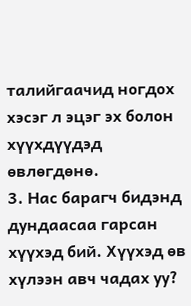талийгаачид ногдох хэсэг л эцэг эх болон хүүхдүүдэд өвлөгдөнө.
3. Нас барагч бидэнд дундаасаа гарсан хүүхэд бий. Хүүхэд өв хүлээн авч чадах уу?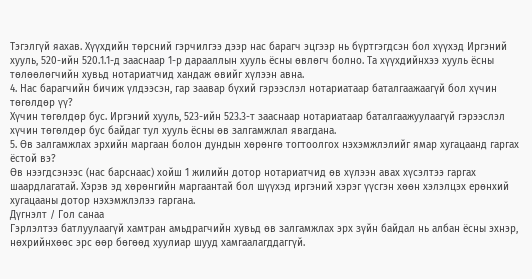Тэгэлгүй яахав. Хүүхдийн төрсний гэрчилгээ дээр нас барагч эцгээр нь бүртгэгдсэн бол хүүхэд Иргэний хууль, 520-ийн 520.1.1-д зааснаар 1-р дарааллын хууль ёсны өвлөгч болно. Та хүүхдийнхээ хууль ёсны төлөөлөгчийн хувьд нотариатчид хандаж өвийг хүлээн авна.
4. Нас барагчийн бичиж үлдээсэн, гар заавар бүхий гэрээслэл нотариатаар баталгаажаагүй бол хүчин төгөлдөр үү?
Хүчин төгөлдөр бус. Иргэний хууль, 523-ийн 523.3-т зааснаар нотариатаар баталгаажуулаагүй гэрээслэл хүчин төгөлдөр бус байдаг тул хууль ёсны өв залгамжлал явагдана.
5. Өв залгамжлах эрхийн маргаан болон дундын хөрөнгө тогтоолгох нэхэмжлэлийг ямар хугацаанд гаргах ёстой вэ?
Өв нээгдсэнээс (нас барснаас) хойш 1 жилийн дотор нотариатчид өв хүлээн авах хүсэлтээ гаргах шаардлагатай. Хэрэв эд хөрөнгийн маргаантай бол шүүхэд иргэний хэрэг үүсгэн хөөн хэлэлцэх ерөнхий хугацааны дотор нэхэмжлэлээ гаргана.
Дүгнэлт / Гол санаа
Гэрлэлтээ батлуулаагүй хамтран амьдрагчийн хувьд өв залгамжлах эрх зүйн байдал нь албан ёсны эхнэр, нөхрийнхөөс эрс өөр бөгөөд хуулиар шууд хамгаалагддаггүй.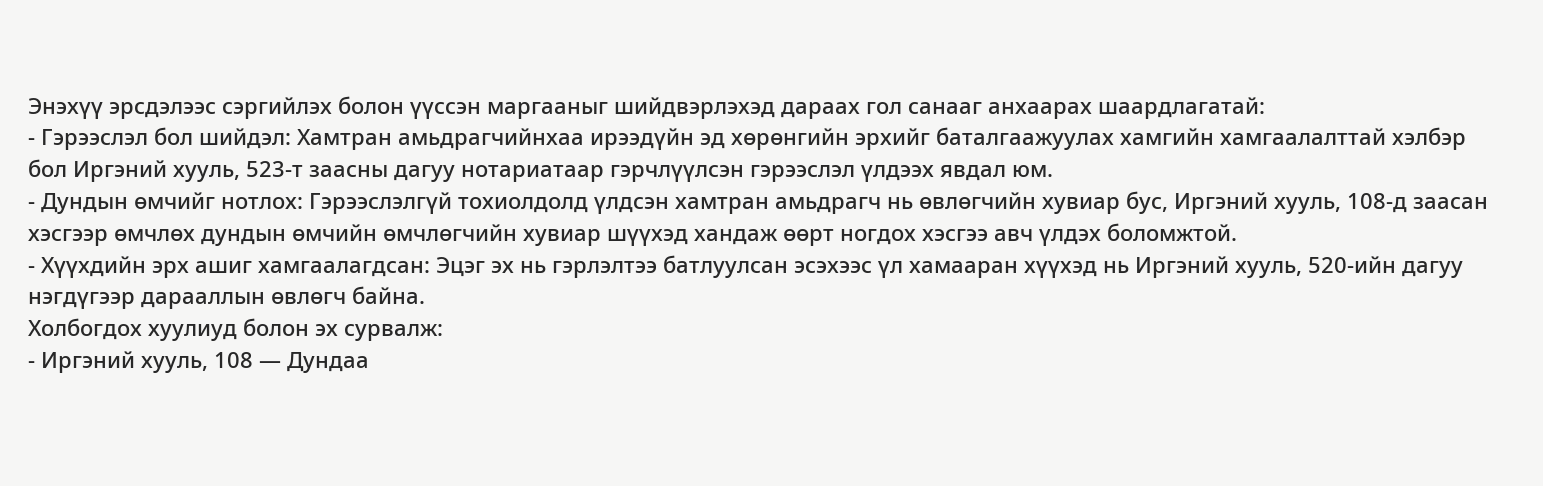Энэхүү эрсдэлээс сэргийлэх болон үүссэн маргааныг шийдвэрлэхэд дараах гол санааг анхаарах шаардлагатай:
- Гэрээслэл бол шийдэл: Хамтран амьдрагчийнхаа ирээдүйн эд хөрөнгийн эрхийг баталгаажуулах хамгийн хамгаалалттай хэлбэр бол Иргэний хууль, 523-т заасны дагуу нотариатаар гэрчлүүлсэн гэрээслэл үлдээх явдал юм.
- Дундын өмчийг нотлох: Гэрээслэлгүй тохиолдолд үлдсэн хамтран амьдрагч нь өвлөгчийн хувиар бус, Иргэний хууль, 108-д заасан хэсгээр өмчлөх дундын өмчийн өмчлөгчийн хувиар шүүхэд хандаж өөрт ногдох хэсгээ авч үлдэх боломжтой.
- Хүүхдийн эрх ашиг хамгаалагдсан: Эцэг эх нь гэрлэлтээ батлуулсан эсэхээс үл хамааран хүүхэд нь Иргэний хууль, 520-ийн дагуу нэгдүгээр дарааллын өвлөгч байна.
Холбогдох хуулиуд болон эх сурвалж:
- Иргэний хууль, 108 — Дундаа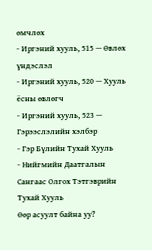өмчлөх
- Иргэний хууль, 515 — Өвлөх үндэслэл
- Иргэний хууль, 520 — Хууль ёсны өвлөгч
- Иргэний хууль, 523 — Гэрээслэлийн хэлбэр
- Гэр Бүлийн Тухай Хууль
- Нийгмийн Даатгалын Сангаас Олгох Тэтгэврийн Тухай Хууль
Өөр асуулт байна уу?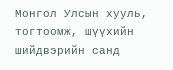Монгол Улсын хууль, тогтоомж, шүүхийн шийдвэрийн санд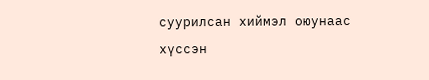суурилсан хиймэл оюунаас хүссэн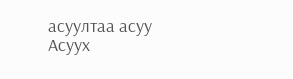асуултаа асуу
Асуух